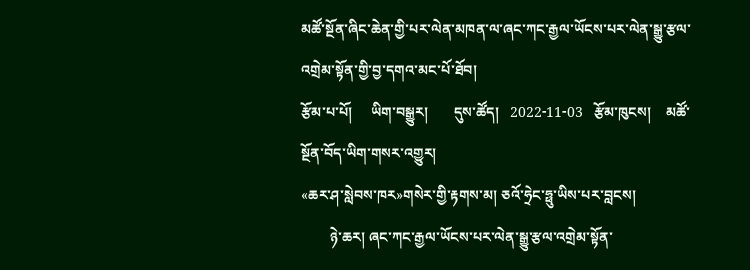མཚོ་སྔོན་ཞིང་ཆེན་གྱི་པར་ལེན་མཁན་ལ་ཞང་ཀང་རྒྱལ་ཡོངས་པར་ལེན་སྒྱུ་རྩལ་འགྲེམ་སྟོན་གྱི་བྱ་དགའ་མང་པོ་ཐོབ།
རྩོམ་པ་པོ།     ཡིག་བསྒྱུར།       དུས་ཚོད།   2022-11-03   རྩོམ་ཁུངས།    མཚོ་སྔོན་བོད་ཡིག་གསར་འགྱུར།
«ཆར་ཤ་སླེབས་ཁར»གསེར་གྱི་རྟགས་མ། ཅའོ་ཧྲེང་ཧྥུ་ཡིས་པར་བླངས།
        ཉེ་ཆར། ཞང་ཀང་རྒྱལ་ཡོངས་པར་ལེན་སྒྱུ་རྩལ་འགྲེམ་སྟོན་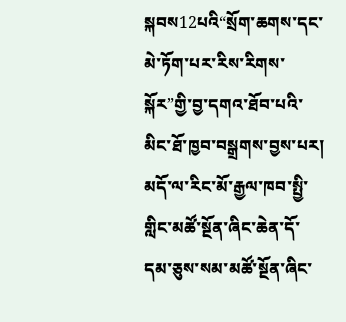སྐབས12པའི“སྲོག་ཆགས་དང་མེ་ཏོག་པར་རིས་རིགས་སྐོར”གྱི་བྱ་དགའ་ཐོབ་པའི་མིང་ཐོ་ཁྱབ་བསྒྲགས་བྱས་པར། མདོ་ལ་རིང་མོ་རྒྱལ་ཁབ་སྤྱི་གླིང་མཚོ་སྔོན་ཞིང་ཆེན་དོ་དམ་ཅུས་སམ་མཚོ་སྔོན་ཞིང་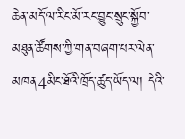ཆེན་མདོ་ལ་རིང་མོ་རང་བྱུང་སྲུང་སྐྱོབ་མཐུན་ཚོགས་ཀྱི་གན་བཞག་པར་ལེན་མཁན4མིང་ཐོའི་ཁྲོད་ཚུད་ཡོད་ལ། དེའི་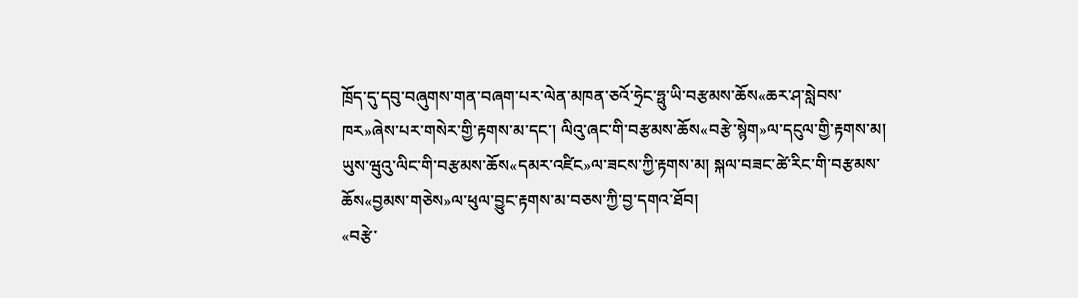ཁྲོད་དུ་དབུ་བཞུགས་གན་བཞག་པར་ལེན་མཁན་ཅའོ་ཧྲེང་ཧྥུ་ཡི་བརྩམས་ཆོས«ཆར་ཤ་སླེབས་ཁར»ཞེས་པར་གསེར་གྱི་རྟགས་མ་དང་། ལིའུ་ཞང་གི་བརྩམས་ཆོས«བརྩེ་སྙེག»ལ་དངུལ་གྱི་རྟགས་མ། ཡུས་ཝུའུ་ལིང་གི་བརྩམས་ཆོས«དམར་འཛིང»ལ་ཟངས་ཀྱི་རྟགས་མ། སྐལ་བཟང་ཚེ་རིང་གི་བརྩམས་ཆོས«བྱམས་གཅེས»ལ་ཕུལ་བྱུང་རྟགས་མ་བཅས་ཀྱི་བྱ་དགའ་ཐོབ།
«བརྩེ་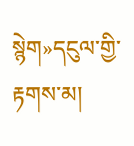སྙེག»དངུལ་གྱི་རྟགས་མ།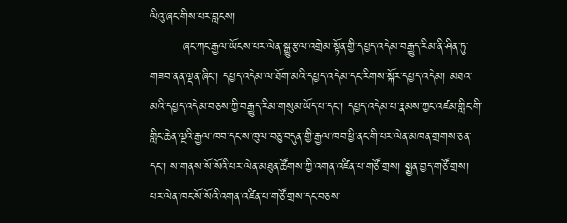ལིའུ་ཞང་གིས་པར་བླངས།
        ཞང་ཀང་རྒྱལ་ཡོངས་པར་ལེན་སྒྱུ་རྩལ་འགྲེམ་སྟོན་གྱི་དཔྱད་འདེམ་བརྒྱུད་རིམ་ནི་ཤིན་ཏུ་གཟབ་ནན་ལྡན་ཞིང་། དཔྱད་འདེམ་ལ་ཐོག་མའི་དཔྱད་འདེམ་དང་རིགས་སྐོར་དཔྱད་འདེམ། མཐའ་མའི་དཔྱད་འདེམ་བཅས་ཀྱི་བརྒྱུད་རིམ་གསུམ་ཡོད་པ་དང་། དཔྱད་འདེམ་པ་རྣམས་ཀྱང་འཛམ་གླིང་གི་གླིང་ཆེན་ལྔའི་རྒྱལ་ཁབ་དང་ས་ཁུལ་བཅུ་བདུན་གྱི་རྒྱལ་ཁབ་ཕྱི་ནང་གི་པར་ལེན་མཁན་གྲགས་ཅན་དང་། ས་གནས་སོ་སོའི་པར་ལེན་མཐུན་ཚོགས་ཀྱི་འགན་འཛིན་པ་གཙོ་གྲས། སྨྱན་བྱད་གཙོ་གྲས། པར་ལེན་ཁང་སོ་སོའི་འགན་འཛིན་པ་གཙོ་གྲས་དང་བཅས་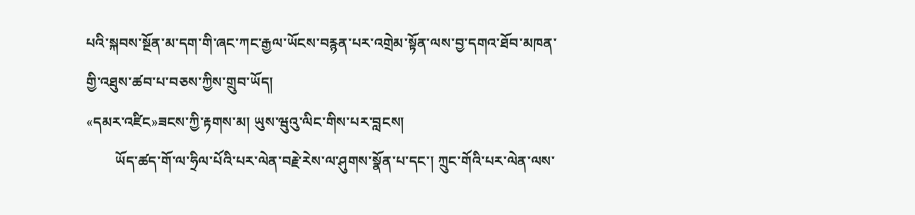པའི་སྐབས་སྔོན་མ་དག་གི་ཞང་ཀང་རྒྱལ་ཡོངས་བརྙན་པར་འགྲེམ་སྟོན་ལས་བྱ་དགའ་ཐོབ་མཁན་གྱི་འཐུས་ཚབ་པ་བཅས་ཀྱིས་གྲུབ་ཡོད།
«དམར་འཛིང»ཟངས་ཀྱི་རྟགས་མ། ཡུས་ཝུའུ་ལིང་གིས་པར་བླངས།
        ཡོད་ཚད་གོ་ལ་ཧྲིལ་པོའི་པར་ལེན་བརྗེ་རེས་ལ་ཤུགས་སྣོན་པ་དང་། ཀྲུང་གོའི་པར་ལེན་ལས་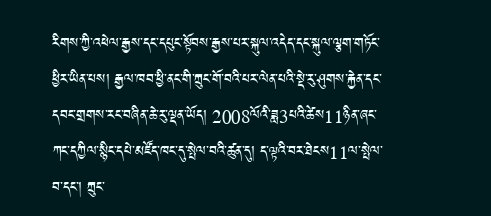རིགས་ཀྱི་འཕེལ་རྒྱས་དང་དཔུང་སྟོབས་རྒྱས་པར་སྐུལ་འདེད་དང་སྐུལ་ལྕག་གཏོང་ཕྱིར་ཡིན་པས། རྒྱལ་ཁབ་ཕྱི་ནང་གི་ཀྲུང་གོ་བའི་པར་ལེན་པའི་སྡེ་རུ་ཤུགས་རྐྱེན་དང་དབང་གྲགས་རང་བཞིན་ཆེ་རུ་ལྡན་ཡོད། 2008ལོའི་ཟླ3པའི་ཚེས11ཉིན་ཞང་ཀང་དཀྱིལ་སྙིང་དཔེ་མཛོད་ཁང་དུ་སྤེལ་བའི་ཚུན་དུ། ད་ལྟའི་བར་ཐེངས11ལ་སྤེལ་བ་དང་། ཀྲུང་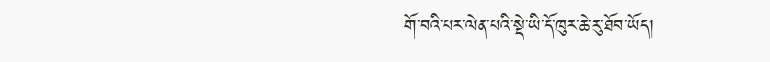གོ་བའི་པར་ལེན་པའི་སྡེ་ཡི་དོ་ཁུར་ཆེ་རུ་ཐོབ་ཡོད།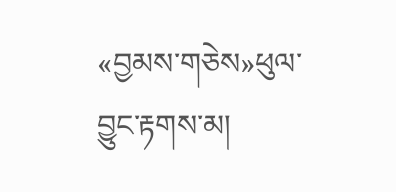«བྱམས་གཅེས»ཕུལ་བྱུང་རྟགས་མ།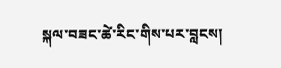སྐལ་བཟང་ཚེ་རིང་གིས་པར་བླངས།